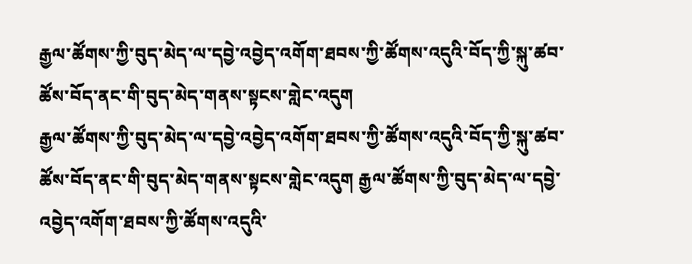རྒྱལ་ཚོགས་ཀྱི་བུད་མེད་ལ་དབྱེ་འབྱེད་འགོག་ཐབས་ཀྱི་ཚོགས་འདུའི་བོད་ཀྱི་སྐུ་ཚབ་ཚོས་བོད་ནང་གི་བུད་མེད་གནས་སྟངས་གླེང་འདུག
རྒྱལ་ཚོགས་ཀྱི་བུད་མེད་ལ་དབྱེ་འབྱེད་འགོག་ཐབས་ཀྱི་ཚོགས་འདུའི་བོད་ཀྱི་སྐུ་ཚབ་ཚོས་བོད་ནང་གི་བུད་མེད་གནས་སྟངས་གླེང་འདུག རྒྱལ་ཚོགས་ཀྱི་བུད་མེད་ལ་དབྱེ་འབྱེད་འགོག་ཐབས་ཀྱི་ཚོགས་འདུའི་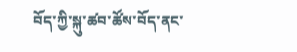བོད་ཀྱི་སྐུ་ཚབ་ཚོས་བོད་ནང་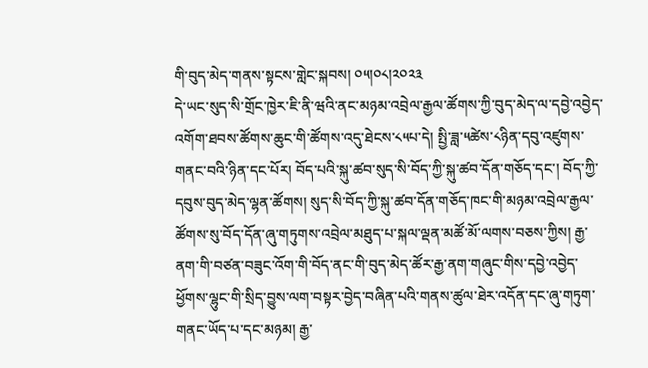གི་བུད་མེད་གནས་སྟངས་གླེང་སྐབས། ༠༥།༠༨།༢༠༢༣
དེ་ཡང་སུད་སི་གྲོང་ཁྱེར་ཇི་ནི་ཝའི་ནང་མཉམ་འབྲེལ་རྒྱལ་ཚོགས་ཀྱི་བུད་མེད་ལ་དབྱེ་འབྱེད་འགོག་ཐབས་ཚོགས་ཆུང་གི་ཚོགས་འདུ་ཐེངས་༨༥པ་དེ། སྤྱི་ཟླ་༥ཚེས་༨ཉིན་དབུ་འཛུགས་གནང་བའི་ཉིན་དང་པོར། བོད་པའི་སྐུ་ཚབ་སུད་སི་བོད་ཀྱི་སྐུ་ཚབ་དོན་གཅོད་དང་། བོད་ཀྱི་དབུས་བུད་མེད་ལྷན་ཚོགས། སུད་སི་བོད་ཀྱི་སྐུ་ཚབ་དོན་གཅོད་ཁང་གི་མཉམ་འབྲེལ་རྒྱལ་ཚོགས་སུ་བོད་དོན་ཞུ་གཏུགས་འབྲེལ་མཐུད་པ་སྐལ་ལྡན་མཚོ་མོ་ལགས་བཅས་ཀྱིས། རྒྱ་ནག་གི་བཙན་བཟུང་འོག་གི་བོད་ནང་གི་བུད་མེད་ཚོར་རྒྱ་ནག་གཞུང་གིས་དབྱེ་འབྱེད་ཕྱོགས་ལྷུང་གི་སྲིད་བྱུས་ལག་བསྟར་བྱེད་བཞིན་པའི་གནས་ཚུལ་ཐེར་འདོན་དང་ཞུ་གཏུག་གནང་ཡོད་པ་དང་མཉམ། རྒྱ་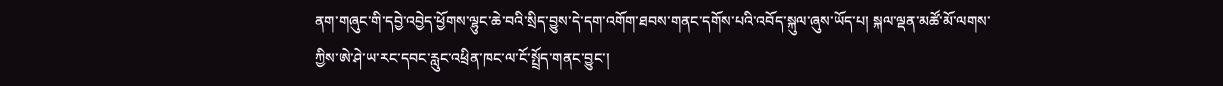ནག་གཞུང་གི་དབྱེ་འབྱེད་ཕྱོགས་ལྷུང་ཆེ་བའི་སྲིད་བྱུས་དེ་དག་འགོག་ཐབས་གནང་དགོས་པའི་འབོད་སྐུལ་ཞུས་ཡོད་པ། སྐལ་ལྡན་མཚོ་མོ་ལགས་ཀྱིས་ཨེ་ཤེ་ཡ་རང་དབང་རླུང་འཕྲིན་ཁང་ལ་ངོ་སྤྲོད་གནང་བྱུང་།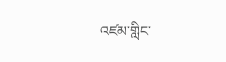འཛམ་གླིང་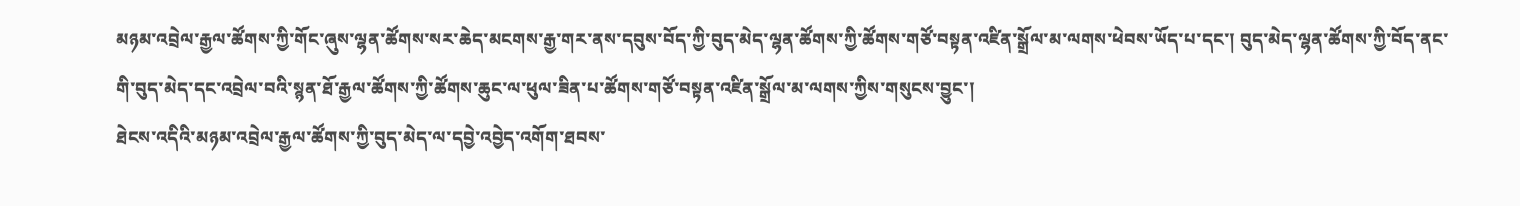མཉམ་འབྲེལ་རྒྱལ་ཚོགས་ཀྱི་གོང་ཞུས་ལྷན་ཚོགས་སར་ཆེད་མངགས་རྒྱ་གར་ནས་དབུས་བོད་ཀྱི་བུད་མེད་ལྷན་ཚོགས་ཀྱི་ཚོགས་གཙོ་བསྟན་འཛིན་སྒྲོལ་མ་ལགས་ཕེབས་ཡོད་པ་དང་། བུད་མེད་ལྷན་ཚོགས་ཀྱི་བོད་ནང་གི་བུད་མེད་དང་འབྲེལ་བའི་སྙན་ཐོ་རྒྱལ་ཚོགས་ཀྱི་ཚོགས་ཆུང་ལ་ཕུལ་ཟིན་པ་ཚོགས་གཙོ་བསྟན་འཛིན་སྒྲོལ་མ་ལགས་ཀྱིས་གསུངས་བྱུང་།
ཐེངས་འདིའི་མཉམ་འབྲེལ་རྒྱལ་ཚོགས་ཀྱི་བུད་མེད་ལ་དབྱེ་འབྱེད་འགོག་ཐབས་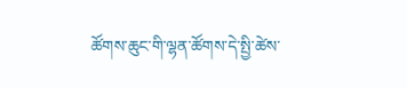ཚོགས་ཆུང་གི་ལྷན་ཚོགས་དེ་སྤྱི་ཚེས་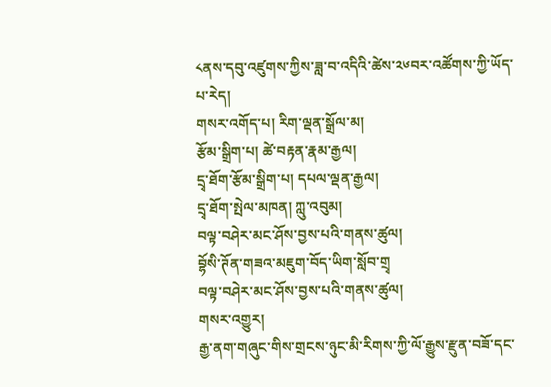༨ནས་དབུ་འཛུགས་ཀྱིས་ཟླ་བ་འདིའི་ཚེས་༢༦བར་འཚོགས་ཀྱི་ཡོད་པ་རེད།
གསར་འགོད་པ། རིག་ལྡན་སྒྲོལ་མ།
རྩོམ་སྒྲིག་པ། ཚེ་བརྟན་རྣམ་རྒྱལ།
དྲྭ་ཐོག་རྩོམ་སྒྲིག་པ། དཔལ་ལྡན་རྒྱལ།
དྲྭ་ཐོག་སྤེལ་མཁན། ཀླུ་འབུམ།
བལྟ་བཤེར་མང་ཤོས་བྱས་པའི་གནས་ཚུལ།
བྷོསི་ཊོན་གཟའ་མཇུག་བོད་ཡིག་སློབ་གྲྭ
བལྟ་བཤེར་མང་ཤོས་བྱས་པའི་གནས་ཚུལ།
གསར་འགྱུར།
རྒྱ་ནག་གཞུང་གིས་གྲངས་ཉུང་མི་རིགས་ཀྱི་ལོ་རྒྱུས་རྫུན་བཟོ་དང་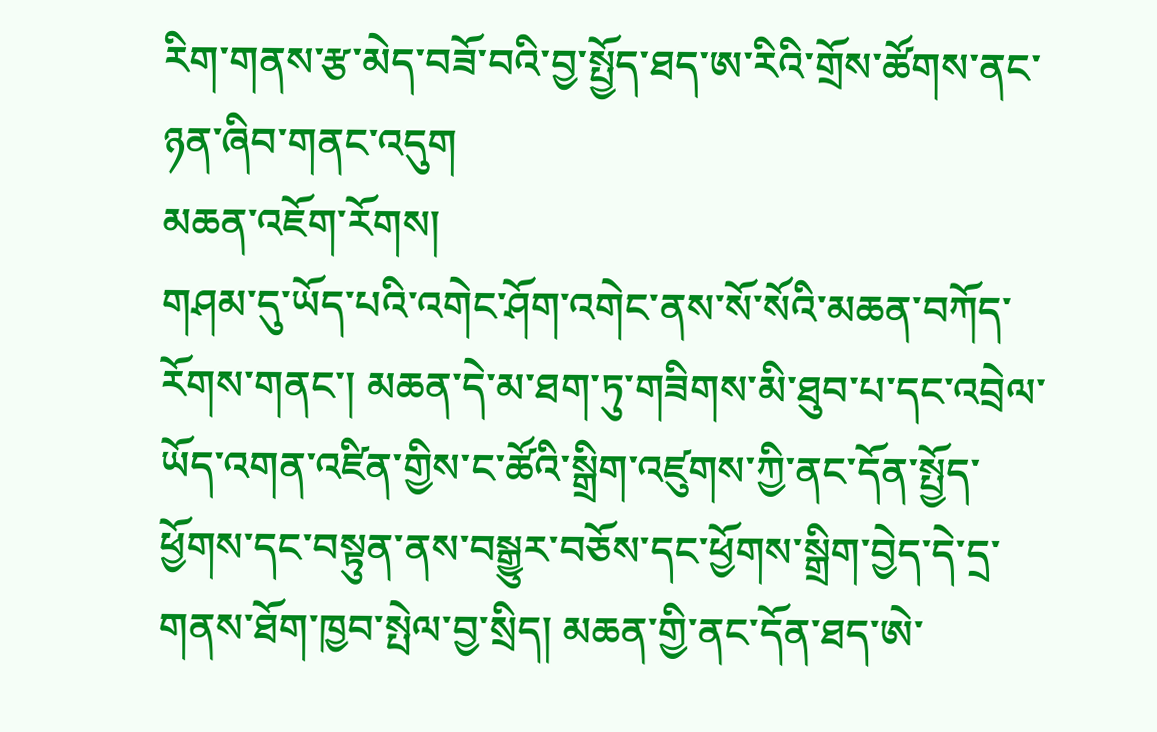རིག་གནས་རྩ་མེད་བཟོ་བའི་བྱ་སྤྱོད་ཐད་ཨ་རིའི་གྲོས་ཚོགས་ནང་ཉན་ཞིབ་གནང་འདུག
མཆན་འཇོག་རོགས།
གཤམ་དུ་ཡོད་པའི་འགེང་ཤོག་འགེང་ནས་སོ་སོའི་མཆན་བཀོད་རོགས་གནང་། མཆན་དེ་མ་ཐག་ཏུ་གཟིགས་མི་ཐུབ་པ་དང་འབྲེལ་ཡོད་འགན་འཛིན་གྱིས་ང་ཚོའི་སྒྲིག་འཛུགས་ཀྱི་ནང་དོན་སྤྱོད་ཕྱོགས་དང་བསྟུན་ནས་བསྒྱུར་བཅོས་དང་ཕྱོགས་སྒྲིག་བྱེད་དེ་དྲ་གནས་ཐོག་ཁྱབ་སྤེལ་བྱ་སྲིད། མཆན་གྱི་ནང་དོན་ཐད་ཨེ་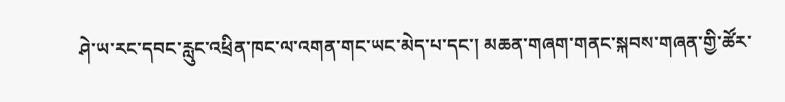ཤེ་ཡ་རང་དབང་རླུང་འཕྲིན་ཁང་ལ་འགན་གང་ཡང་མེད་པ་དང་། མཆན་གཞག་གནང་སྐབས་གཞན་གྱི་ཚོར་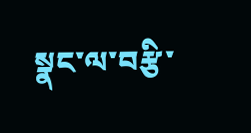སྣང་ལ་བརྩི་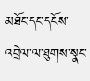མཐོང་དང་དངོས་འབྲེལ་ལ་ཐུགས་སྣང་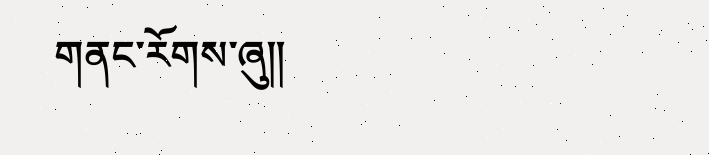གནང་རོགས་ཞུ༎